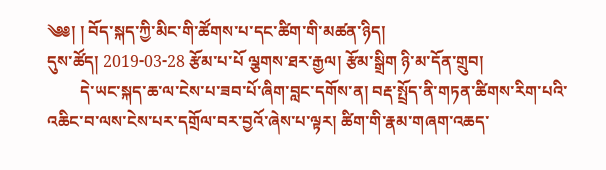༄༅། ། བོད་སྐད་ཀྱི་མིང་གི་ཚོགས་པ་དང་ཚིག་གི་མཚན་ཉིད།
དུས་ཚོད། 2019-03-28 རྩོམ་པ་པོ ལྕགས་ཐར་རྒྱལ། རྩོམ་སྒྲིག ཉི་མ་དོན་གྲུབ།
        དེ་ཡང་སྐད་ཆ་ལ་ངེས་པ་ཟབ་པོ་ཞིག་བླང་དགོས་ན། བརྡ་སྤྲོད་ནི་གཏན་ཚིགས་རིག་པའི་འཆིང་བ་ལས་ངེས་པར་དགྲོལ་བར་བྱའོ་ཞེས་པ་ལྟར། ཚིག་གི་རྣམ་གཞག་འཆད་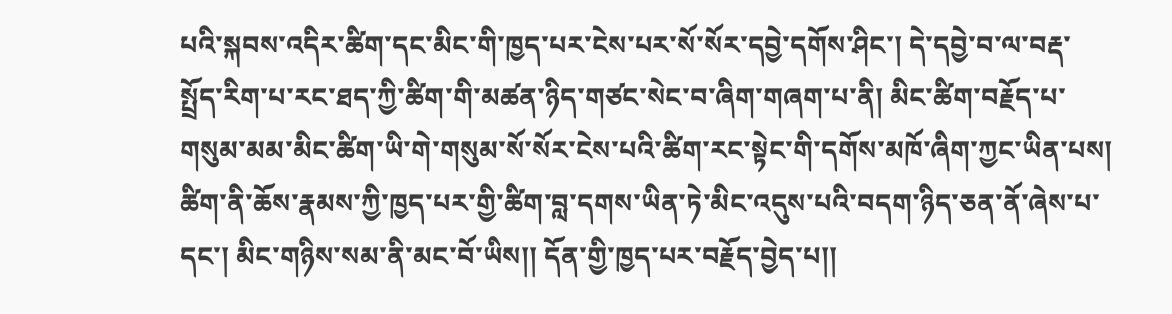པའི་སྐབས་འདིར་ཚིག་དང་མིང་གི་ཁྱད་པར་ངེས་པར་སོ་སོར་དབྱེ་དགོས་ཤིང་། དེ་དབྱེ་བ་ལ་བརྡ་སྤྲོད་རིག་པ་རང་ཐད་ཀྱི་ཚིག་གི་མཚན་ཉིད་གཙང་སེང་བ་ཞིག་གཞག་པ་ནི། མིང་ཚིག་བརྗོད་པ་གསུམ་མམ་མིང་ཚིག་ཡི་གེ་གསུམ་སོ་སོར་ངེས་པའི་ཚིག་རང་སྟེང་གི་དགོས་མཁོ་ཞིག་ཀྱང་ཡིན་པས། ཚིག་ནི་ཆོས་རྣམས་ཀྱི་ཁྱད་པར་གྱི་ཚིག་བླ་དགས་ཡིན་ཏེ་མིང་འདུས་པའི་བདག་ཉིད་ཅན་ནོ་ཞེས་པ་དང་། མིང་གཉིས་སམ་ནི་མང་བོ་ཡིས།། དོན་གྱི་ཁྱད་པར་བརྗོད་བྱེད་པ།།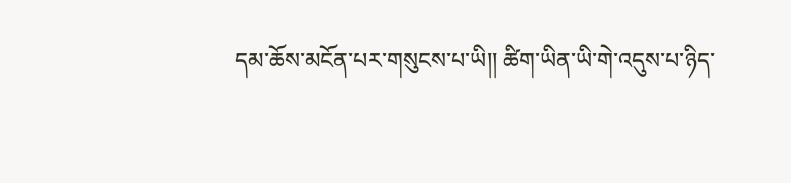དམ་ཆོས་མངོན་པར་གསུངས་པ་ཡི།། ཚིག་ཡིན་ཡི་གེ་འདུས་པ་ཉིད་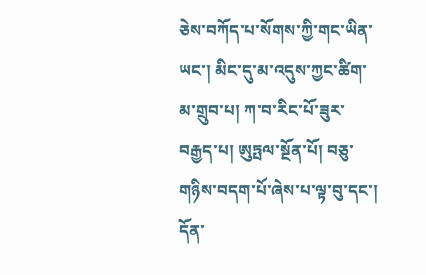ཅེས་བཀོད་པ་སོགས་ཀྱི་གང་ཡིན་ཡང་། མིང་དུ་མ་འདུས་ཀྱང་ཚིག་མ་གྲུབ་པ། ཀ་བ་རིང་པོ་ཟུར་བརྒྱད་པ། ཨུཏྤལ་སྔོན་པོ། བཅུ་གཉིས་བདག་པོ་ཞེས་པ་ལྟ་བུ་དང་། དོན་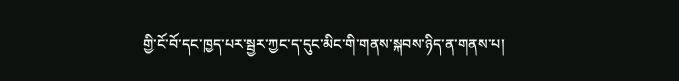གྱི་ངོ་བོ་དང་ཁྱད་པར་སྦྱར་ཀྱང་ད་དུང་མིང་གི་གནས་སྐབས་ཉིད་ན་གནས་པ།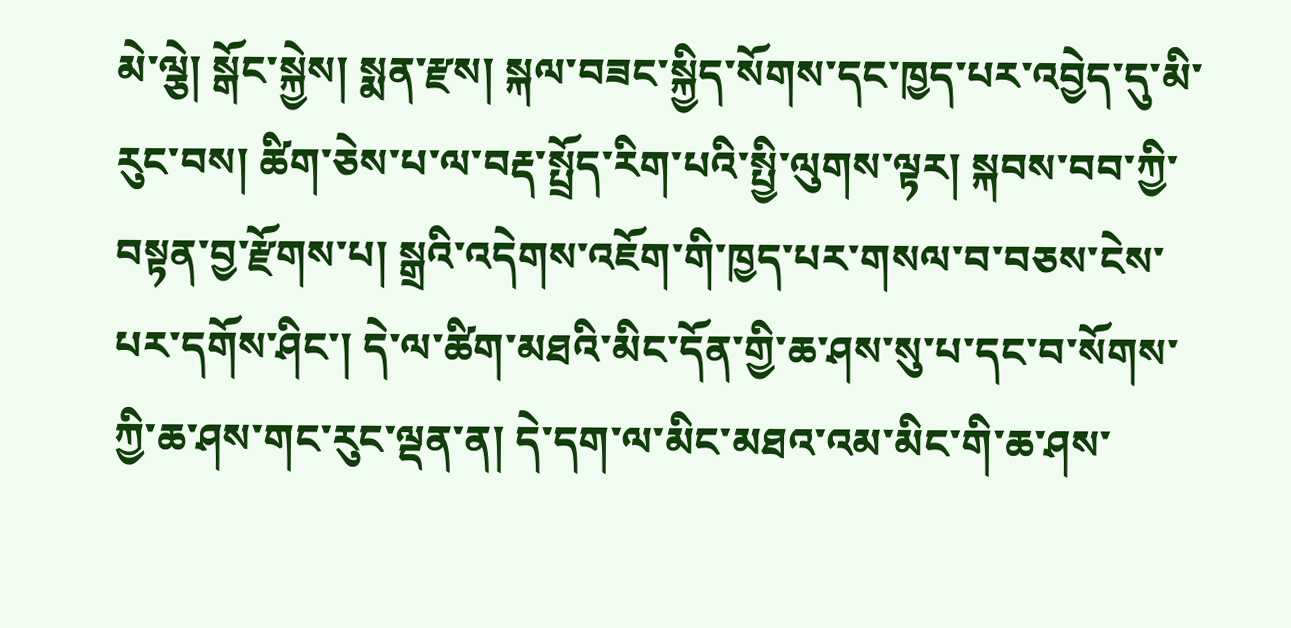མེ་ལྕེ། སྒོང་སྐྱེས། སྨན་རྫས། སྐལ་བཟང་སྐྱིད་སོགས་དང་ཁྱད་པར་འབྱེད་དུ་མི་རུང་བས། ཚིག་ཅེས་པ་ལ་བརྡ་སྤྲོད་རིག་པའི་སྤྱི་ལུགས་ལྟར། སྐབས་བབ་ཀྱི་བསྟན་བྱ་རྫོགས་པ། སྒྲའི་འདེགས་འཇོག་གི་ཁྱད་པར་གསལ་བ་བཅས་ངེས་པར་དགོས་ཤིང་། དེ་ལ་ཚིག་མཐའི་མིང་དོན་གྱི་ཆ་ཤས་སུ་པ་དང་བ་སོགས་ཀྱི་ཆ་ཤས་གང་རུང་ལྡན་ན། དེ་དག་ལ་མིང་མཐའ་འམ་མིང་གི་ཆ་ཤས་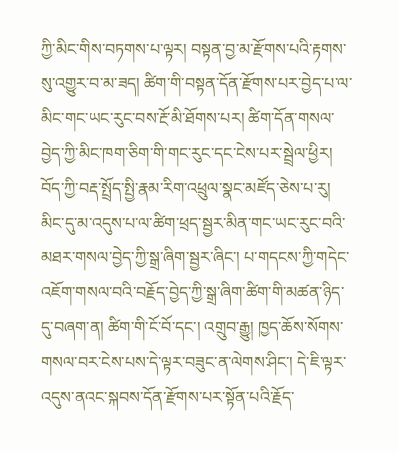ཀྱི་མིང་གིས་བཏགས་པ་ལྟར། བསྟན་བྱ་མ་རྫོགས་པའི་རྟགས་སུ་འགྱུར་བ་མ་ཟད། ཚིག་གི་བསྟན་དོན་རྫོགས་པར་བྱེད་པ་ལ་མིང་གང་ཡང་རུང་བས་རྔོ་མི་ཐོགས་པར། ཚིག་དོན་གསལ་བྱེད་ཀྱི་མིང་ཁག་ཅིག་གི་གང་རུང་དང་ངེས་པར་སྦྲེལ་ཕྱིར། བོད་ཀྱི་བརྡ་སྤྲོད་སྤྱི་རྣམ་རིག་འཕྲུལ་སྣང་མཛོད་ཅེས་པ་རུ། མིང་དུ་མ་འདུས་པ་ལ་ཚིག་ཕྲད་སྦྱར་མིན་གང་ཡང་རུང་བའི་མཐར་གསལ་བྱེད་ཀྱི་སྒྲ་ཞིག་སྦྱར་ཞིང་། པ་གདངས་ཀྱི་གདེང་འཇོག་གསལ་བའི་བརྗོད་བྱེད་ཀྱི་སྒྲ་ཞིག་ཚིག་གི་མཚན་ཉིད་དུ་བཞག་ན། ཚིག་གི་ངོ་བོ་དང་། འགྲུབ་རྒྱུ། ཁྱད་ཆོས་སོགས་གསལ་བར་ངེས་པས་དེ་ལྟར་བཟུང་ན་ལེགས་ཤིང་། དེ་ཇི་ལྟར་འདུས་ནའང་སྐབས་དོན་རྫོགས་པར་སྟོན་པའི་རྗོད་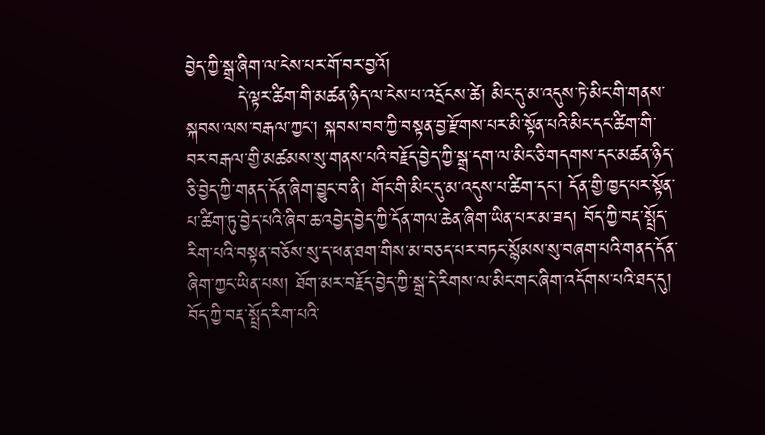བྱེད་ཀྱི་སྒྲ་ཞིག་ལ་ངེས་པར་གོ་བར་བྱའོ།
        དེ་ལྟར་ཚིག་གི་མཚན་ཉིད་ལ་ངེས་པ་འདྲོངས་ཚེ། མིང་དུ་མ་འདུས་ཏེ་མིང་གི་གནས་སྐབས་ལས་བརྒལ་ཀྱང་། སྐབས་བབ་ཀྱི་བསྟན་བྱ་རྫོགས་པར་མི་སྟོན་པའི་མིང་དང་ཚིག་གི་བར་བརྒལ་གྱི་མཚམས་སུ་གནས་པའི་བརྗོད་བྱེད་ཀྱི་སྒྲ་དག་ལ་མིང་ཅི་གདགས་དང་མཚན་ཉིད་ཅི་བྱེད་ཀྱི་གནད་དོན་ཞིག་བྱུང་བ་ནི། གོང་གི་མིང་དུ་མ་འདུས་པ་ཚིག་དང་། དོན་གྱི་ཁྱད་པར་སྟོན་པ་ཚིག་ཏུ་བྱེད་པའི་ཞིབ་ཆ་འབྱེད་བྱེད་ཀྱི་དོན་གལ་ཆེན་ཞིག་ཡིན་པར་མ་ཟད། བོད་ཀྱི་བརྡ་སྤྲོད་རིག་པའི་བསྟན་བཅོས་སུ་ད་ཕན་ཐག་གིས་མ་བཅད་པར་བཏང་སྙོམས་སུ་བཞག་པའི་གནད་དོན་ཞིག་ཀྱང་ཡིན་པས། ཐོག་མར་བརྗོད་བྱེད་ཀྱི་སྒྲ་དེ་རིགས་ལ་མིང་གང་ཞིག་འདོགས་པའི་ཐད་དུ། བོད་ཀྱི་བརྡ་སྤྲོད་རིག་པའི་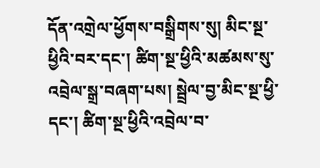དོན་འགྲེལ་ཕྱོགས་བསྒྲིགས་སུ། མིང་སྔ་ཕྱིའི་བར་དང་། ཚིག་སྔ་ཕྱིའི་མཚམས་སུ་འབྲེལ་སྒྲ་བཞག་པས། སྦྲེལ་བྱ་མིང་སྔ་ཕྱི་དང་། ཚིག་སྔ་ཕྱིའི་འབྲེལ་བ་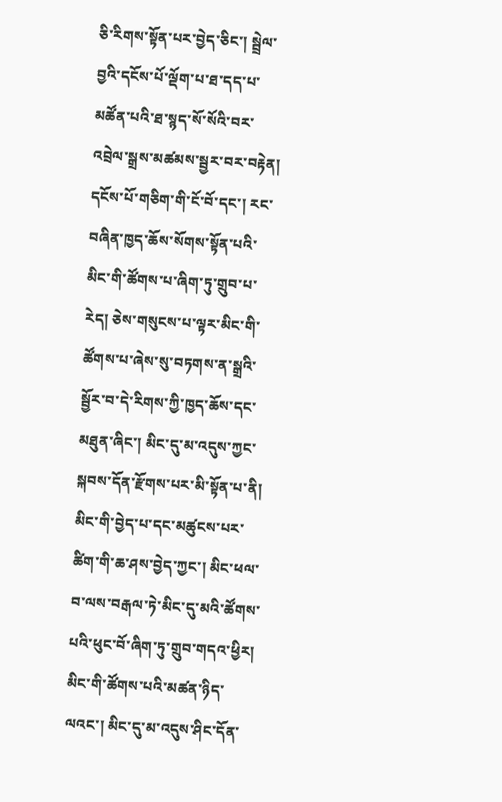ཅི་རིགས་སྟོན་པར་བྱེད་ཅིང་། སྦྲེལ་བྱའི་དངོས་པོ་ལྡོག་པ་ཐ་དད་པ་མཚོན་པའི་ཐ་སྙད་སོ་སོའི་བར་འབྲེལ་སྒྲས་མཚམས་སྦྱར་བར་བརྟེན། དངོས་པོ་གཅིག་གི་ངོ་བོ་དང་། རང་བཞིན་ཁྱད་ཆོས་སོགས་སྟོན་པའི་མིང་གི་ཚོགས་པ་ཞིག་ཏུ་གྲུབ་པ་རེད། ཅེས་གསུངས་པ་ལྟར་མིང་གི་ཚོགས་པ་ཞེས་སུ་བཏགས་ན་སྒྲའི་སྦྱོར་བ་དེ་རིགས་ཀྱི་ཁྱད་ཆོས་དང་མཐུན་ཞིང་། མིང་དུ་མ་འདུས་ཀྱང་སྐབས་དོན་རྫོགས་པར་མི་སྟོན་པ་ནི། མིང་གི་བྱེད་པ་དང་མཚུངས་པར་ཚིག་གི་ཆ་ཤས་བྱེད་ཀྱང་། མིང་ཕལ་བ་ལས་བརྒལ་ཏེ་མིང་དུ་མའི་ཚོགས་པའི་ཕུང་བོ་ཞིག་ཏུ་གྲུབ་གདའ་ཕྱིར། མིང་གི་ཚོགས་པའི་མཚན་ཉིད་ལའང་། མིང་དུ་མ་འདུས་ཤིང་དོན་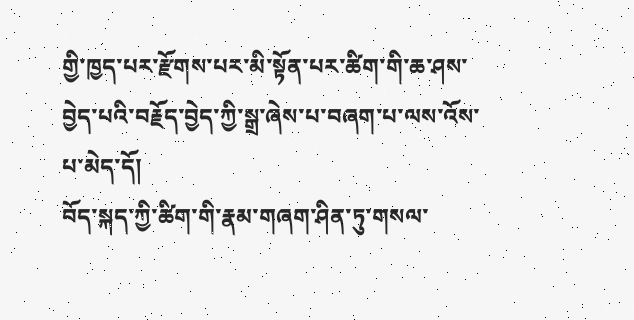གྱི་ཁྱད་པར་རྫོགས་པར་མི་སྟོན་པར་ཚིག་གི་ཆ་ཤས་བྱེད་པའི་བརྗོད་བྱེད་ཀྱི་སྒྲ་ཞེས་པ་བཞག་པ་ལས་འོས་པ་མེད་དོ།
བོད་སྐད་ཀྱི་ཚིག་གི་རྣམ་གཞག་ཤིན་ཏུ་གསལ་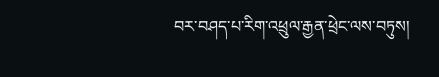བར་བཤད་པ་རིག་འཕྲུལ་རྒྱན་ཕྲེང་ལས་བཏུས།